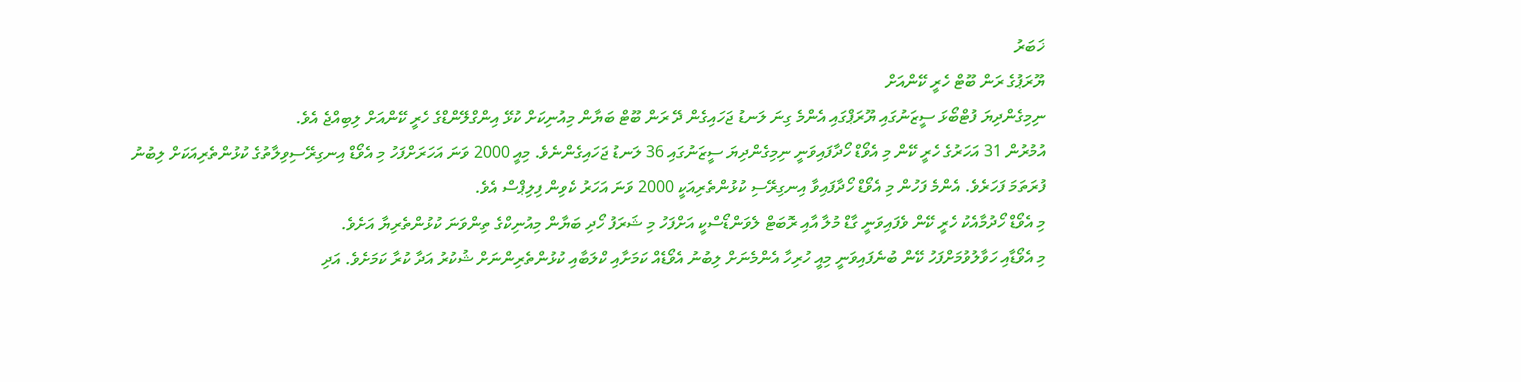ޚަބަރު
ޔޫރަޕުގެ ރަން ބޫޓް ހެރީ ކޭންއަށް
ނިމިގެންދިޔަ ފުޓްބޯޅަ ސީޒަނުގައި ޔޫރަޕްގައި އެންމެ ގިނަ ލަނޑު ޖަހައިގެން ދޭ ރަން ބޫޓް ބަޔާން މިއުނިކަށް ކުޅޭ އިންގްލޭންޑްގެ ހެރީ ކޭންއަށް ލިބިއްޖެ އެވެ.
އުމުރުން 31 އަހަރުގެ ހެރީ ކޭން މި އެވޯޑް ހޯދާފައިވަނީ ނިމިގެންދިޔަ ސީޒަނުގައި 36 ލަނޑު ޖަހައިގެންނެވެ. މިއީ 2000 ވަނަ އަހަރަށްފަހު މި އެވޯޑް އިނގިރޭސިވިލާތުގެ ކުޅުންތެރިއަކަށް ލިބުނު ފުރަތަމަ ފަހަރެވެ. އެންމެ ފަހުން މި އެވޯޑް ހޯދާފައިވާ އިނގިރޭސި ކުޅުންތެރިއަކީ 2000 ވަނަ އަހަރު ކެވިން ފިލިޕްސް އެވެ.
މި އެވޯޑް ހޯދުމާއެކު ހެރީ ކޭން ވެފައިވަނީ ގާޑް މުލާ އާއި ރޮބަޓް ލެވަންޑޯސްކީ އަށްފަހު މި ޝަރަފު ހޯދި ބަޔާން މިއުނިކްގެ ތިންވަނަ ކުޅުންތެރިޔާ އަށެވެ.
މި އެވޯޑާއި ހަވާލުވުމަށްފަހު ކޭން ބުނެފައިވަނީ މިއީ ހުރިހާ އެންމެނަށް ލިބުނު އެވޯޑެއް ކަމަށާއި ކްލަބާއި ކުޅުންތެރިންނަށް ޝުކުރު އަދާ ކުރާ ކަމަށެވެ. އަދި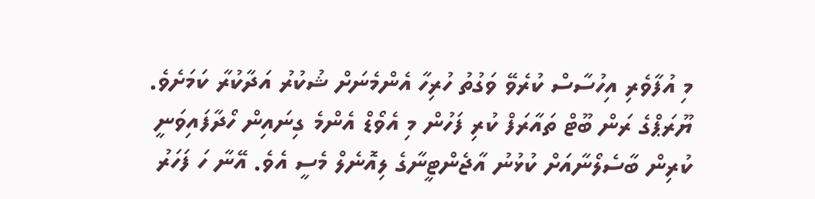މި އުފާވެރި އިހުސާސް ކުރެވޭ ވަގުތު ހުރިހާ އެންމެނަށް ޝުކުރު އަދާކުރާ ކަމަށެވެ.
ޔޫރަޕްގެ ރަން ބޫޓް ތައާރަފް ކުރި ފަހުން މި އެވޯޑް އެންމެ ގިނައިން ހޯދާފައިވަނީ ކުރިން ބާސެލޯނާއަށް ކުޅުނު އާޖެންޓީނާގެ ލިއޮނެލް މެސީ އެވެ. އޭނާ ހަ ފަހަރު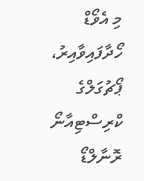މި އެވޯޑް ހޯދާފައިވާއިރު، ޕޯޗުގަލްގެ ކްރިސްޓިއާނޯ ރޮނާލްޑޯ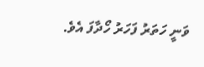ވަނީ ހަތަރު ފަހަރު ހޯދާފަ އެވެ.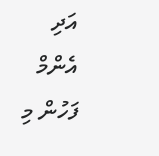އަދި އެންމް ފަހުން މި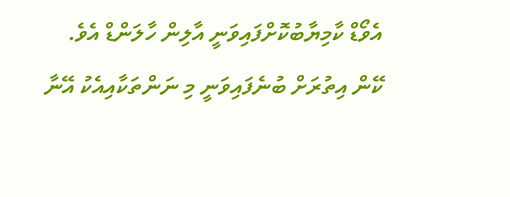އެވޯޑް ކާމިޔާބުކޮށްފައިވަނީ އާލިން ހާލަންޑް އެވެ.
ކޭން އިތުރަށް ބުނެފައިވަނީ މި ނަންތަކާއިއެކު އޭނާ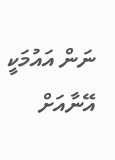ނަން އައުމަކީ އޭނާއަށް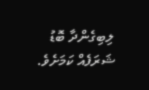ލިބިގެންދާ ބޮޑު ޝަރަފެއް ކަމަށެވެ.